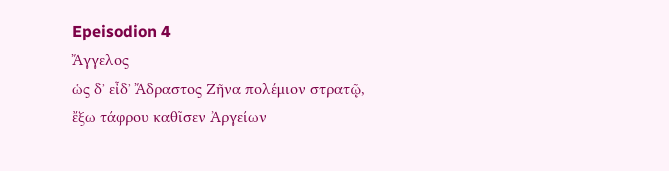Epeisodion 4
Ἄγγελος
ὡς δʼ εἶδʼ Ἄδραστος Ζῆνα πολέμιον στρατῷ,
ἔξω τάφρου καθῖσεν Ἀργείων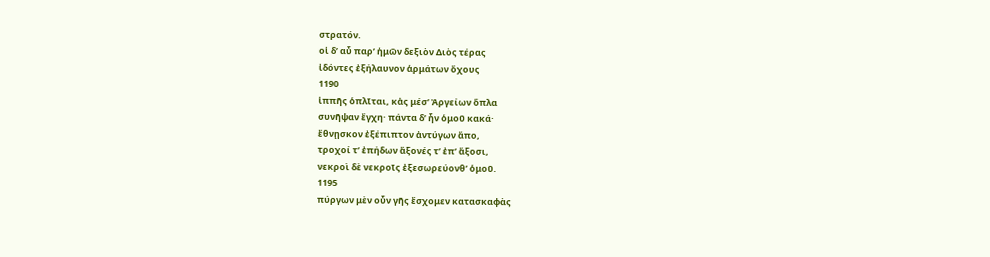στρατόν.
οἱ δʼ αὖ παρʼ ἡμῶν δεξιὸν Διὸς τέρας
ἰδόντες ἐξήλαυνον ἁρμάτων ὄχους
1190
ἱππῆς ὁπλῖται, κἀς μέσʼ Ἀργείων ὅπλα
συνῆψαν ἔγχη· πάντα δʼ ἦν ὁμοῦ κακά·
ἔθνῃσκον ἐξέπιπτον ἀντύγων ἄπο,
τροχοί τʼ ἐπήδων ἄξονές τʼ ἐπʼ ἄξοσι,
νεκροὶ δὲ νεκροῖς ἐξεσωρεύονθʼ ὁμοῦ.
1195
πύργων μὲν οὖν γῆς ἔσχομεν κατασκαφὰς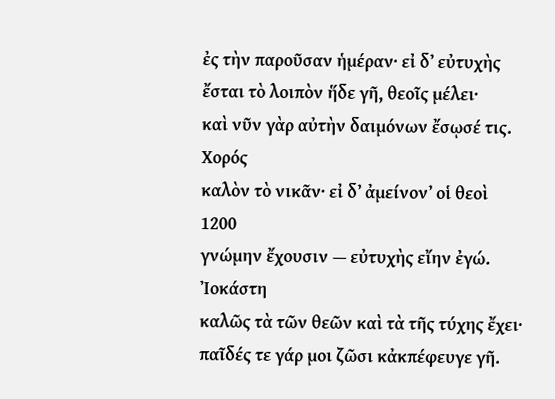ἐς τὴν παροῦσαν ἡμέραν· εἰ δʼ εὐτυχὴς
ἔσται τὸ λοιπὸν ἥδε γῆ, θεοῖς μέλει·
καὶ νῦν γὰρ αὐτὴν δαιμόνων ἔσῳσέ τις.
Χορός
καλὸν τὸ νικᾶν· εἰ δʼ ἀμείνονʼ οἱ θεοὶ
1200
γνώμην ἔχουσιν — εὐτυχὴς εἴην ἐγώ.
Ἰοκάστη
καλῶς τὰ τῶν θεῶν καὶ τὰ τῆς τύχης ἔχει·
παῖδές τε γάρ μοι ζῶσι κἀκπέφευγε γῆ.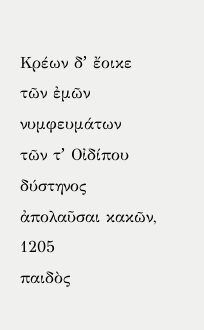Κρέων δʼ ἔοικε τῶν ἐμῶν νυμφευμάτων
τῶν τʼ Οἰδίπου δύστηνος ἀπολαῦσαι κακῶν,
1205
παιδὸς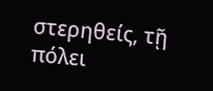στερηθείς, τῇ πόλει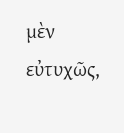μὲν εὐτυχῶς,